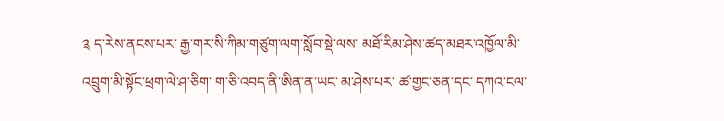༉ ད་རེས་ནངས་པར་ རྒྱ་གར་སི་ཀིམ་གཙུག་ལག་སློབ་སྡེ་ལས་ མཐོ་རིམ་ཤེས་ཚད་མཐར་འཁྱོལ་མི་ འབྲུག་མི་སྟོང་ཕྲག་ལེ་ཤ་ཅིག་ ག་ཅི་འབད་ནི་ཨིན་ན་ཡང་ མ་ཤེས་པར་ ཚ་གྱང་ཅན་དང་ དཀའ་ངལ་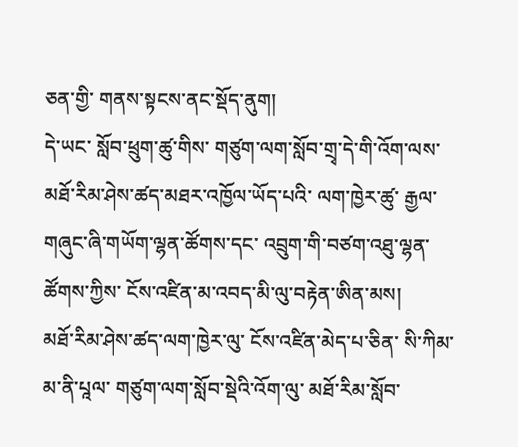ཅན་གྱི་ གནས་སྟངས་ནང་སྡོད་ནུག།
དེ་ཡང་ སློབ་ཕྲུག་ཚུ་གིས་ གཙུག་ལག་སློབ་གྲྭ་དེ་གི་འོག་ལས་ མཐོ་རིམ་ཤེས་ཚད་མཐར་འཁྱོལ་ཡོད་པའི་ ལག་ཁྱེར་ཚུ་ རྒྱལ་གཞུང་ཞི་གཡོག་ལྷན་ཚོགས་དང་ འབྲུག་གི་བཙག་འཐུ་ལྷན་ཚོགས་ཀྱིས་ ངོས་འཛིན་མ་འབད་མི་ལུ་བརྟེན་ཨིན་མས།
མཐོ་རིམ་ཤེས་ཚད་ལག་ཁྱེར་ལུ་ ངོས་འཛིན་མེད་པ་ཅིན་ སི་ཀིམ་མ་ནི་པཱལ་ གཙུག་ལག་སློབ་སྡེའི་འོག་ལུ་ མཐོ་རིམ་སློབ་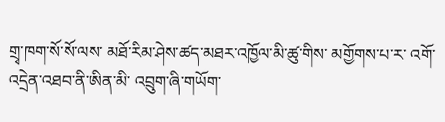གྲྭ་ཁག་སོ་སོ་ལས་ མཐོ་རིམ་ཤེས་ཚད་མཐར་འཁྱོལ་མི་ཚུ་གིས་ མགྱོགས་པ་ར་ འགོ་འདྲེན་འཐབ་ནི་ཨིན་མི་ འབྲུག་ཞི་གཡོག་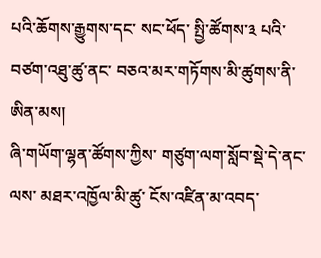པའི་ཆོགས་རྒྱུགས་དང་ སང་ཕོད་ སྤྱི་ཚོགས་༣ པའི་བཙག་འཐུ་ཚུ་ནང་ བཅའ་མར་གཏོགས་མི་ཚུགས་ནི་ཨིན་མས།
ཞི་གཡོག་ལྷན་ཚོགས་ཀྱིས་ གཙུག་ལག་སློབ་སྡེ་དེ་ནང་ལས་ མཐར་འཁྱོལ་མི་ཚུ་ ངོས་འཛིན་མ་འབད་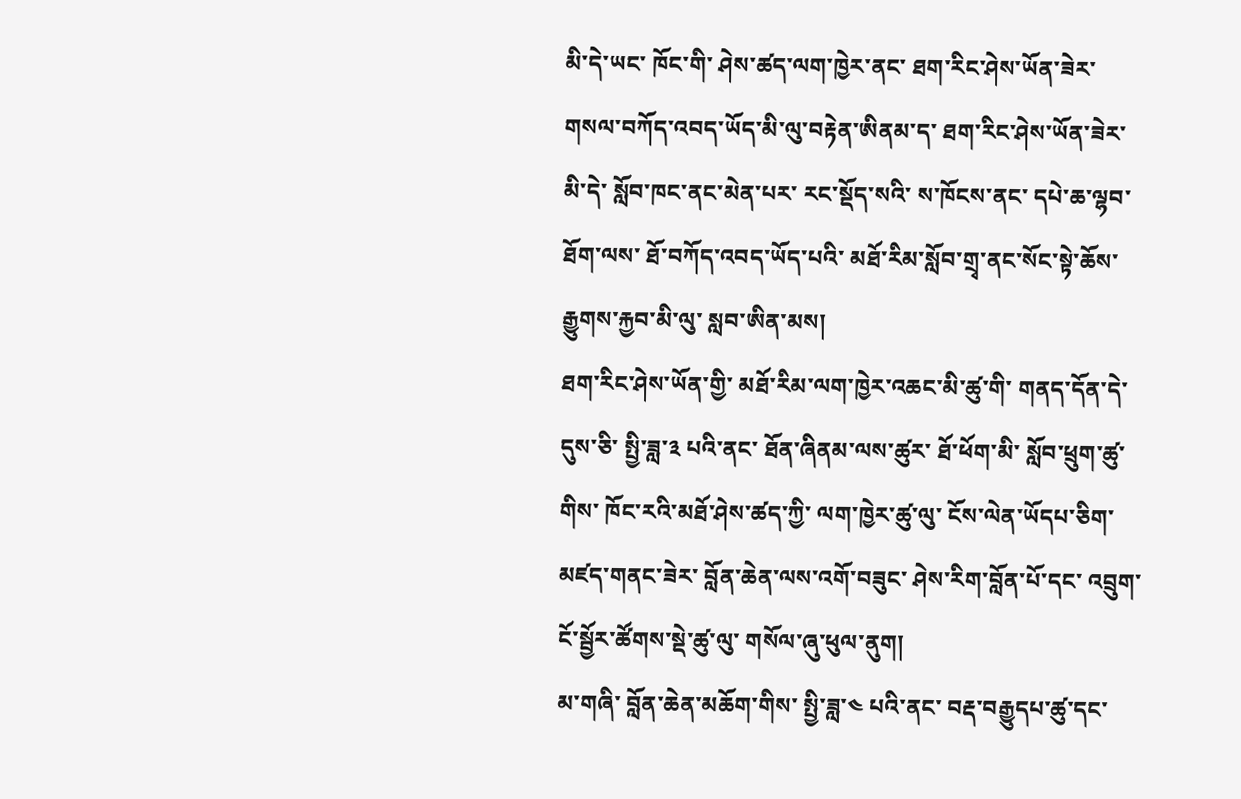མི་དེ་ཡང་ ཁོང་གི་ ཤེས་ཚད་ལག་ཁྱེར་ནང་ ཐག་རིང་ཤེས་ཡོན་ཟེར་ གསལ་བཀོད་འབད་ཡོད་མི་ལུ་བརྟེན་ཨིནམ་ད་ ཐག་རིང་ཤེས་ཡོན་ཟེར་མི་དེ་ སློབ་ཁང་ནང་མེན་པར་ རང་སྡོད་སའི་ ས་ཁོངས་ནང་ དཔེ་ཆ་ལྷབ་ཐོག་ལས་ ཐོ་བཀོད་འབད་ཡོད་པའི་ མཐོ་རིམ་སློབ་གྲྭ་ནང་སོང་སྟེ་ཆོས་རྒྱུགས་རྐྱབ་མི་ལུ་ སླབ་ཨིན་མས།
ཐག་རིང་ཤེས་ཡོན་གྱི་ མཐོ་རིམ་ལག་ཁྱེར་འཆང་མི་ཚུ་གི་ གནད་དོན་དེ་ དུས་ཅི་ སྤྱི་ཟླ་༣ པའི་ནང་ ཐོན་ཞིནམ་ལས་ཚུར་ ཐོ་ཕོག་མི་ སློབ་ཕྲུག་ཚུ་གིས་ ཁོང་རའི་མཐོ་ཤེས་ཚད་ཀྱི་ ལག་ཁྱེར་ཚུ་ལུ་ ངོས་ལེན་ཡོདཔ་ཅིག་ མཛད་གནང་ཟེར་ བློན་ཆེན་ལས་འགོ་བཟུང་ ཤེས་རིག་བློན་པོ་དང་ འབྲུག་ངོ་སྦྱོར་ཚོགས་སྡེ་ཚུ་ལུ་ གསོལ་ཞུ་ཕུལ་ནུག།
མ་གཞི་ བློན་ཆེན་མཆོག་གིས་ སྤྱི་ཟླ་༤ པའི་ནང་ བརྡ་བརྒྱུདཔ་ཚུ་དང་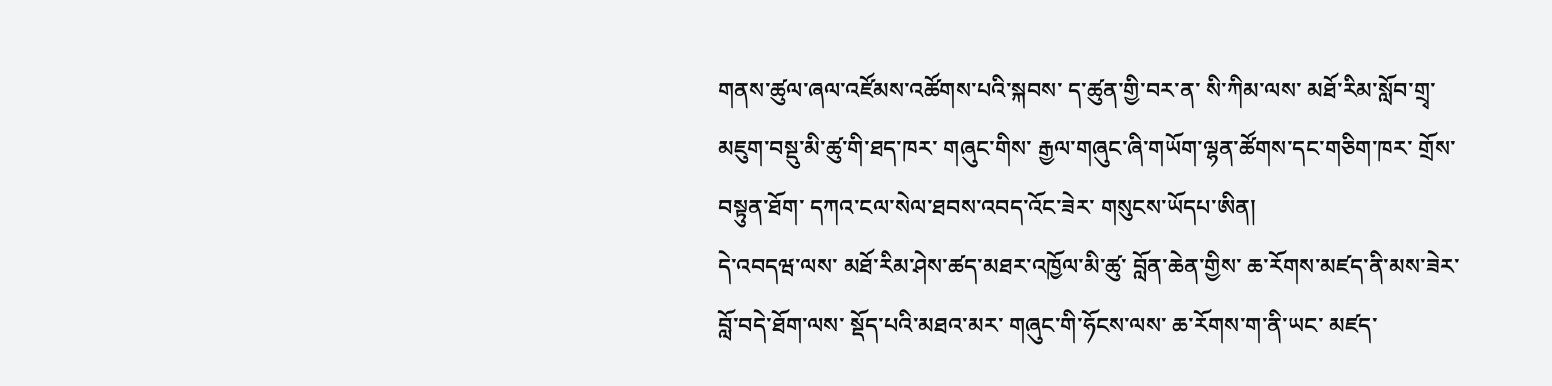གནས་ཚུལ་ཞལ་འཛོམས་འཚོགས་པའི་སྐབས་ ད་ཚུན་གྱི་བར་ན་ སི་ཀིམ་ལས་ མཐོ་རིམ་སློབ་གྲྭ་མཇུག་བསྡུ་མི་ཚུ་གི་ཐད་ཁར་ གཞུང་གིས་ རྒྱལ་གཞུང་ཞི་གཡོག་ལྷན་ཚོགས་དང་གཅིག་ཁར་ གྲོས་བསྟུན་ཐོག་ དཀའ་ངལ་སེལ་ཐབས་འབད་འོང་ཟེར་ གསུངས་ཡོདཔ་ཨིན།
དེ་འབདཝ་ལས་ མཐོ་རིམ་ཤེས་ཚད་མཐར་འཁྱོལ་མི་ཚུ་ བློན་ཆེན་གྱིས་ ཆ་རོགས་མཛད་ནི་མས་ཟེར་ བློ་བདེ་ཐོག་ལས་ སྡོད་པའི་མཐའ་མར་ གཞུང་གི་ཧོངས་ལས་ ཆ་རོགས་ག་ནི་ཡང་ མཛད་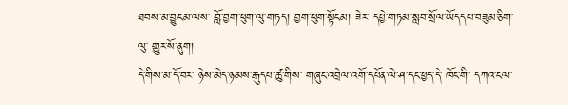ཐབས་མ་བྱུངམ་ལས་ བློ་བྱག་ཕུག་ལུ་གཏད། བྱག་ཕུག་སྟོངམ། ཟེར་ དཔྱེ་གཏམ་སླབ་སྲོལ་ཡོདདཔ་བཟུམ་ཅིག་ལུ་ གྱུར་སོ་ནུག།
དེ་གིས་མ་དོ་བར་ ཉེས་མེད་ཉམས་རྒུདཔ་ཚུ་གིས་ གཞུང་འབྲེལ་འགོ་དཔོན་ལེ་ཤ་དང་ཕྱད་དེ་ ཁོང་གི་ དཀའ་ངལ་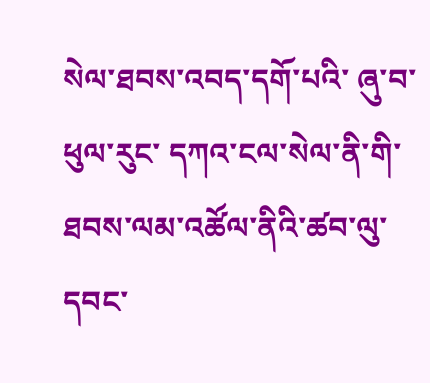སེལ་ཐབས་འབད་དགོ་པའི་ ཞུ་བ་ཕུལ་རུང་ དཀའ་ངལ་སེལ་ནི་གི་ ཐབས་ལམ་འཚོལ་ནིའི་ཚབ་ལུ་ དབང་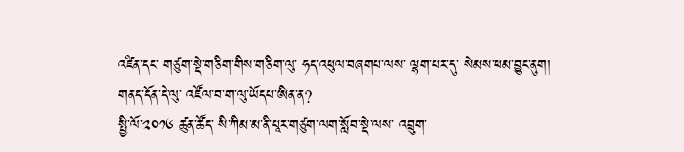འཛིན་དང་ གཙུག་སྡེ་གཅིག་གིས་གཅིག་ལུ་ ཧད་འཕུལ་བཞགཔ་ལས་ ལྷག་པར་དུ་ སེམས་ཕམ་བྱུང་ནུག།
གནད་དོན་དེ་ལུ་ འཛོལ་བ་ག་ལུ་ཡོདཔ་ཨིན་ན?
སྤྱི་ལོ་༢༠༡༦ ཚུན་ཚོད་ སི་ཀིམ་མ་ནི་པཱར་གཙུག་ལག་སློབ་སྡེ་ལས་ འབྲུག་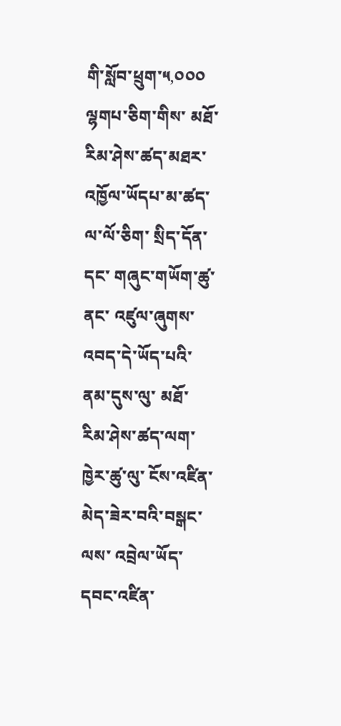གི་སློབ་ཕྲུག་༥,༠༠༠ ལྷགཔ་ཅིག་གིས་ མཐོ་རིམ་ཤེས་ཚད་མཐར་འཁྱོལ་ཡོདཔ་མ་ཚད་ ལ་ལོ་ཅིག་ སྲིད་དོན་དང་ གཞུང་གཡོག་ཚུ་ནང་ འཛུལ་ཞུགས་འབད་དེ་ཡོད་པའི་ ནམ་དུས་ལུ་ མཐོ་རིམ་ཤེས་ཚད་ལག་ཁྱེར་ཚུ་ལུ་ ངོས་འཛིན་མེད་ཟེར་བའི་བསྒང་ལས་ འབྲེལ་ཡོད་དབང་འཛིན་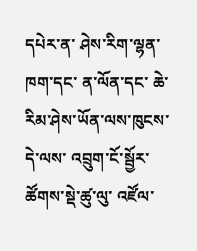དཔེར་ན་ ཤེས་རིག་ལྷན་ཁག་དང་ ན་ལོན་དང་ ཆེ་རིམ་ཤེས་ཡོན་ལས་ཁུངས་ དེ་ལས་ འབྲུག་ངོ་སྦྱོར་ཚོགས་སྡེ་ཚུ་ལུ་ འཛོལ་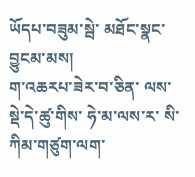ཡོདཔ་བཟུམ་སྦེ་ མཐོང་སྣང་བྱུངམ་མས།
ག་འཆརཔ་ཟེར་བ་ཅིན་ ལས་སྡེ་དེ་ཚུ་གིས་ ཧེ་མ་ལས་ར་ སི་ཀིམ་གཙུག་ལག་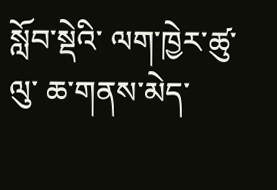སློབ་སྡེའི་ ལག་ཁྱེར་ཚུ་ལུ་ ཆ་གནས་མེད་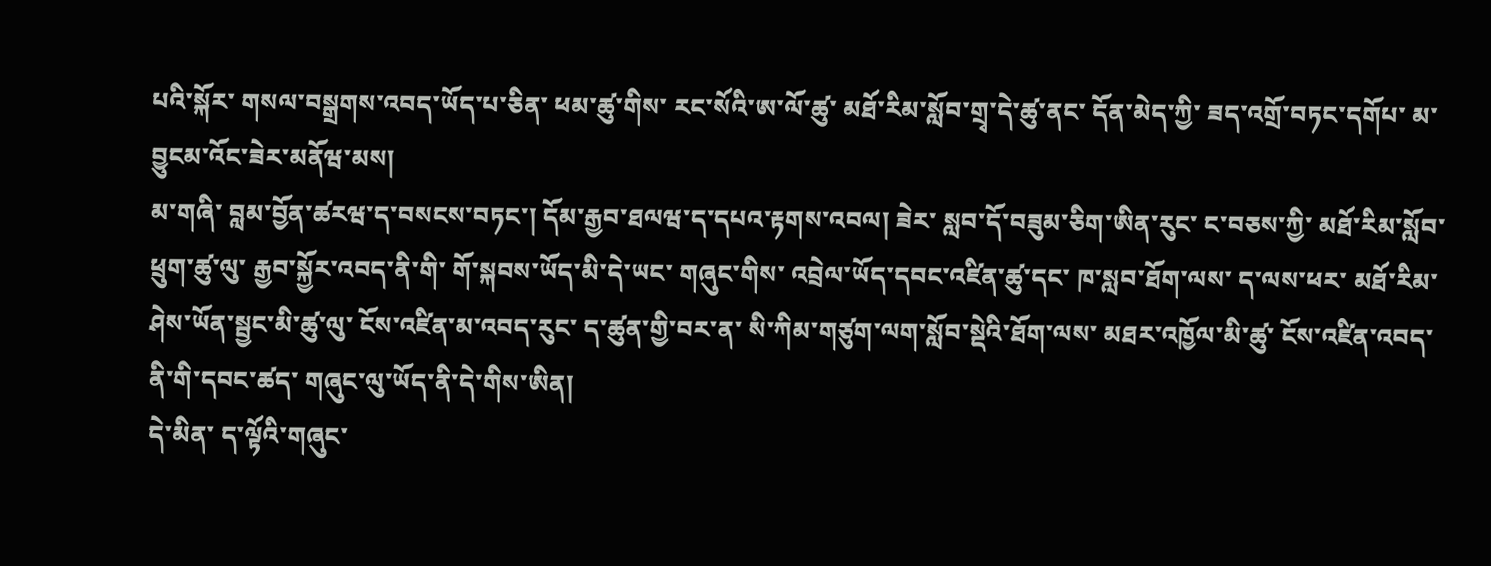པའི་སྐོར་ གསལ་བསྒྲགས་འབད་ཡོད་པ་ཅིན་ ཕམ་ཚུ་གིས་ རང་སོའི་ཨ་ལོ་ཚུ་ མཐོ་རིམ་སློབ་གྲྭ་དེ་ཚུ་ནང་ དོན་མེད་ཀྱི་ ཟད་འགྲོ་བཏང་དགོཔ་ མ་བྱུངམ་འོང་ཟེར་མནོཝ་མས།
མ་གཞི་ བླམ་བྱོན་ཚརཝ་ད་བསངས་བཏང་། དོམ་རྒྱབ་ཐལཝ་ད་དཔའ་རྟགས་འབལ། ཟེར་ སླབ་དོ་བཟུམ་ཅིག་ཨིན་རུང་ ང་བཅས་ཀྱི་ མཐོ་རིམ་སློབ་ཕྲུག་ཚུ་ལུ་ རྒྱབ་སྐྱོར་འབད་ནི་གི་ གོ་སྐབས་ཡོད་མི་དེ་ཡང་ གཞུང་གིས་ འབྲེལ་ཡོད་དབང་འཛིན་ཚུ་དང་ ཁ་སླབ་ཐོག་ལས་ ད་ལས་ཕར་ མཐོ་རིམ་ཤེས་ཡོན་སྦྱང་མི་ཚུ་ལུ་ ངོས་འཛིན་མ་འབད་རུང་ ད་ཚུན་གྱི་བར་ན་ སི་ཀིམ་གཙུག་ལག་སློབ་སྡེའི་ཐོག་ལས་ མཐར་འཁྱོལ་མི་ཚུ་ ངོས་འཛིན་འབད་ནི་གི་དབང་ཚད་ གཞུང་ལུ་ཡོད་ནི་དེ་གིས་ཨིན།
དེ་མིན་ ད་ལྟོའི་གཞུང་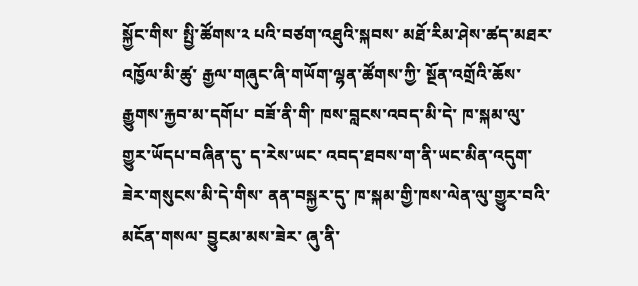སྐྱོང་གིས་ སྤྱི་ཚོགས་༢ པའི་བཙག་འཐུའི་སྐབས་ མཐོ་རིམ་ཤེས་ཚད་མཐར་འཁྱོལ་མི་ཚུ་ རྒྱལ་གཞུང་ཞི་གཡོག་ལྷན་ཚོགས་ཀྱི་ སྔོན་འགྲོའི་ཆོས་རྒྱུགས་རྐྱབ་མ་དགོཔ་ བཟོ་ནི་གི་ ཁས་བླངས་འབད་མི་དེ་ ཁ་སྐམ་ལུ་ གྱུར་ཡོདཔ་བཞིན་དུ་ ད་རེས་ཡང་ འབད་ཐབས་ག་ནི་ཡང་མིན་འདུག་ཟེར་གསུངས་མི་དེ་གིས་ ནན་བསྐྱར་དུ་ ཁ་སྐམ་གྱི་ཁས་ལེན་ལུ་གྱུར་བའི་མངོན་གསལ་ བྱུངམ་མས་ཟེར་ ཞུ་ནི་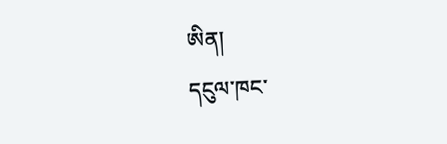ཨིན།
དངུལ་ཁང་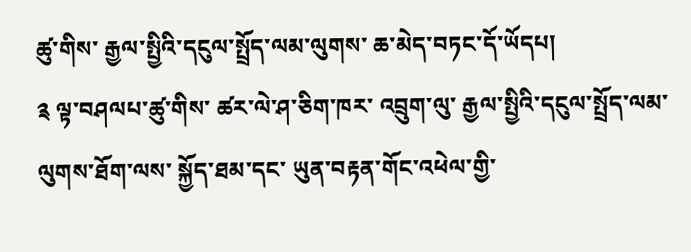ཚུ་གིས་ རྒྱལ་སྤྱིའི་དངུལ་སྤྲོད་ལམ་ལུགས་ ཆ་མེད་བཏང་དོ་ཡོདཔ།
༉ ལྟ་བཤལཔ་ཚུ་གིས་ ཚར་ལེ་ཤ་ཅིག་ཁར་ འབྲུག་ལུ་ རྒྱལ་སྤྱིའི་དངུལ་སྤྲོད་ལམ་ལུགས་ཐོག་ལས་ སྐྱོད་ཐམ་དང་ ཡུན་བརྟན་གོང་འཕེལ་གྱི་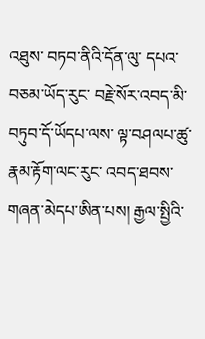འཐུས་ བཏབ་ནིའི་དོན་ལུ་ དཔའ་བཅམ་ཡོད་རུང་ བརྗེ་སོར་འབད་མི་བཏུབ་དོ་ཡོདཔ་ལས་ ལྟ་བཤལཔ་ཚུ་ རྣམ་རྟོག་ལང་རུང་ འབད་ཐབས་གཞན་མེདཔ་ཨིན་པས། རྒྱལ་སྤྱིའི་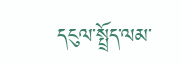དངུལ་སྤྲོད་ལམ་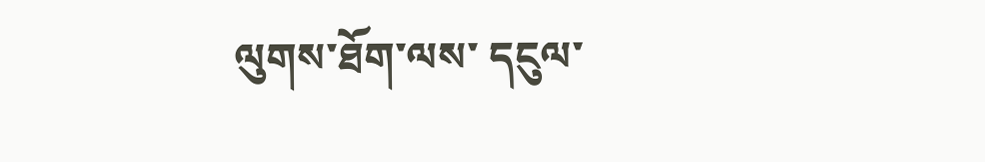ལུགས་ཐོག་ལས་ དངུལ་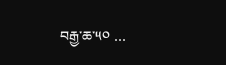བརྒྱ་ཆ་༥༠ …